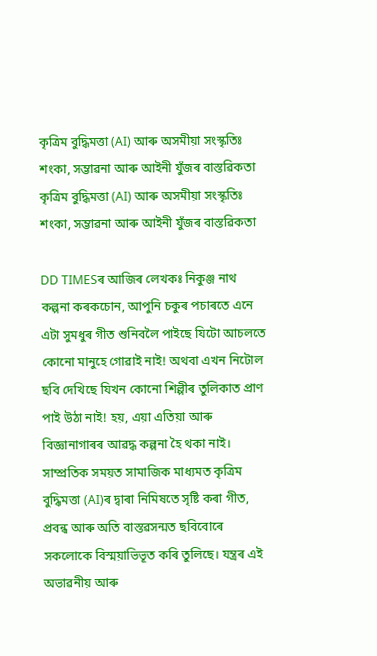কৃত্ৰিম বুদ্ধিমত্তা (AI) আৰু অসমীয়া সংস্কৃতিঃ শংকা, সম্ভাৱনা আৰু আইনী যুঁজৰ বাস্তৱিকতা
কৃত্ৰিম বুদ্ধিমত্তা (AI) আৰু অসমীয়া সংস্কৃতিঃ শংকা, সম্ভাৱনা আৰু আইনী যুঁজৰ বাস্তৱিকতা

DD TIMESৰ আজিৰ লেখকঃ নিকুঞ্জ নাথ
কল্পনা কৰকচোন, আপুনি চকুৰ পচাৰতে এনে এটা সুমধুৰ গীত শুনিবলৈ পাইছে যিটো আচলতে কোনো মানুহে গোৱাই নাই! অথবা এখন নিটোল ছবি দেখিছে যিখন কোনো শিল্পীৰ তুলিকাত প্ৰাণ পাই উঠা নাই! হয়, এয়া এতিয়া আৰু বিজ্ঞানাগাৰৰ আৱদ্ধ কল্পনা হৈ থকা নাই। সাম্প্ৰতিক সময়ত সামাজিক মাধ্যমত কৃত্ৰিম বুদ্ধিমত্তা (AI)ৰ দ্বাৰা নিমিষতে সৃষ্টি কৰা গীত, প্ৰবন্ধ আৰু অতি বাস্তৱসন্মত ছবিবোৰে সকলোকে বিস্ময়াভিভূত কৰি তুলিছে। যন্ত্ৰৰ এই অভাৱনীয় আৰু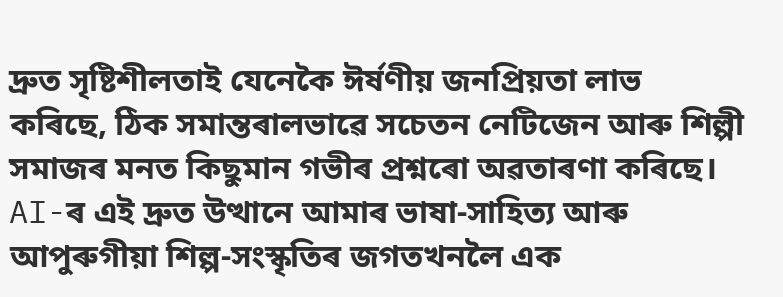দ্ৰুত সৃষ্টিশীলতাই যেনেকৈ ঈৰ্ষণীয় জনপ্ৰিয়তা লাভ কৰিছে, ঠিক সমান্তৰালভাৱে সচেতন নেটিজেন আৰু শিল্পী সমাজৰ মনত কিছুমান গভীৰ প্ৰশ্নৰো অৱতাৰণা কৰিছে।
AI-ৰ এই দ্ৰুত উত্থানে আমাৰ ভাষা-সাহিত্য আৰু আপুৰুগীয়া শিল্প-সংস্কৃতিৰ জগতখনলৈ এক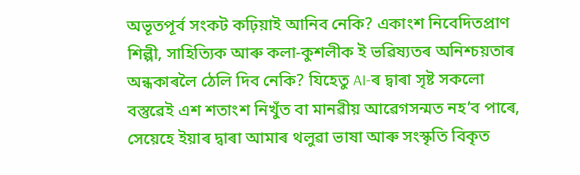অভূতপূৰ্ব সংকট কঢ়িয়াই আনিব নেকি? একাংশ নিবেদিতপ্ৰাণ শিল্পী, সাহিত্যিক আৰু কলা-কুশলীক ই ভৱিষ্যতৰ অনিশ্চয়তাৰ অন্ধকাৰলৈ ঠেলি দিব নেকি? যিহেতু AI-ৰ দ্বাৰা সৃষ্ট সকলো বস্তুৱেই এশ শতাংশ নিখুঁত বা মানৱীয় আৱেগসন্মত নহ’ব পাৰে, সেয়েহে ইয়াৰ দ্বাৰা আমাৰ থলুৱা ভাষা আৰু সংস্কৃতি বিকৃত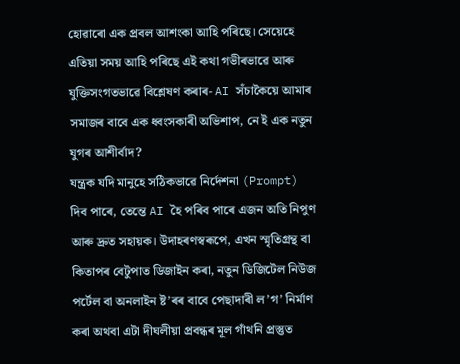হোৱাৰো এক প্ৰবল আশংকা আহি পৰিছে। সেয়েহে এতিয়া সময় আহি পৰিছে এই কথা গভীৰভাৱে আৰু যুক্তিসংগতভাৱে বিশ্লেষণ কৰাৰ- AI সঁচাকৈয়ে আমাৰ সমাজৰ বাবে এক ধ্বংসকাৰী অভিশাপ, নে ই এক নতুন যুগৰ আশীৰ্বাদ?
যন্ত্ৰক যদি মানুহে সঠিকভাৱে নিৰ্দেশনা (Prompt) দিব পাৰে, তেন্তে AI হৈ পৰিব পাৰে এজন অতি নিপুণ আৰু দ্ৰুত সহায়ক। উদাহৰণস্বৰূপে, এখন স্মৃতিগ্ৰন্থ বা কিতাপৰ বেটুপাত ডিজাইন কৰা, নতুন ডিজিটেল নিউজ পৰ্টেল বা অনলাইন ষ্ট’ৰৰ বাবে পেছাদাৰী ল’গ’ নিৰ্মাণ কৰা অথবা এটা দীঘলীয়া প্ৰবন্ধৰ মূল গাঁথনি প্ৰস্তুত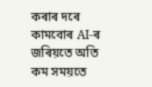কৰাৰ দৰে কামবোৰ AI-ৰ জৰিয়তে অতি কম সময়তে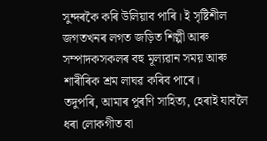সুন্দৰকৈ কৰি উলিয়াব পাৰি। ই সৃষ্টিশীল জগতখনৰ লগত জড়িত শিল্পী আৰু সম্পাদকসকলৰ বহু মূল্যৱান সময় আৰু শাৰীৰিক শ্ৰম লাঘৱ কৰিব পাৰে।
তদুপৰি, আমাৰ পুৰণি সাহিত্য, হেৰাই যাবলৈ ধৰা লোকগীত বা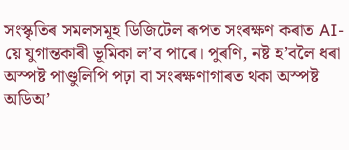সংস্কৃতিৰ সমলসমূহ ডিজিটেল ৰূপত সংৰক্ষণ কৰাত AI-য়ে যুগান্তকাৰী ভূমিকা ল’ব পাৰে। পুৰণি, নষ্ট হ’বলৈ ধৰা অস্পষ্ট পাণ্ডুলিপি পঢ়া বা সংৰক্ষণাগাৰত থকা অস্পষ্ট অডিঅ’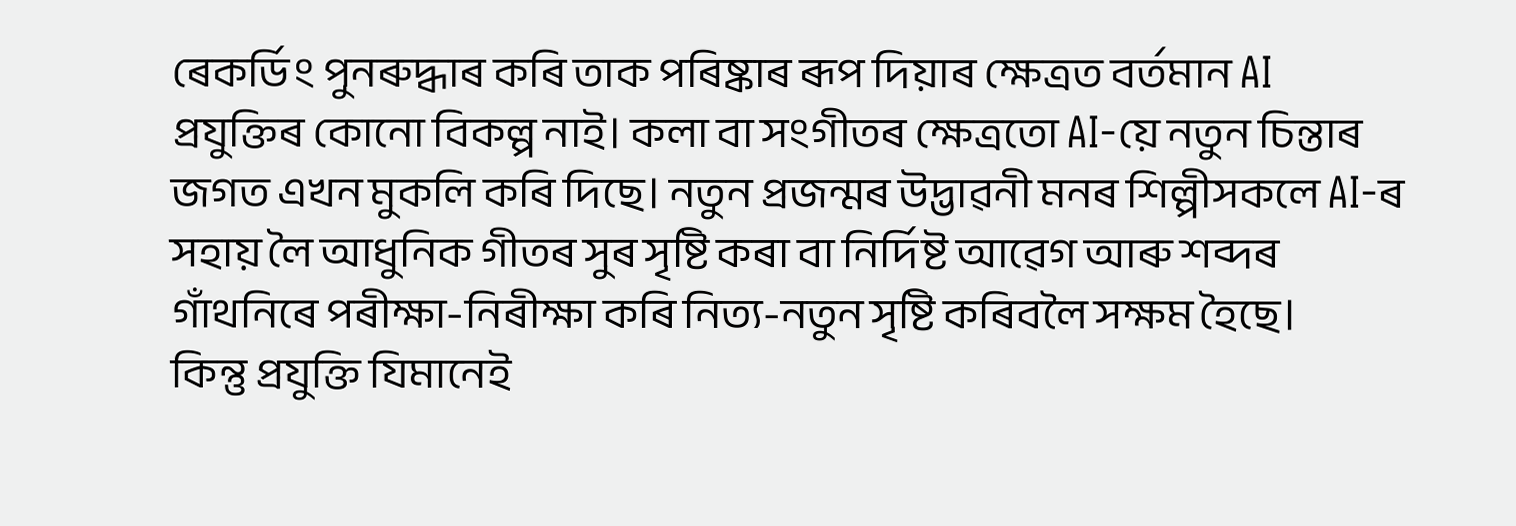ৰেকৰ্ডিং পুনৰুদ্ধাৰ কৰি তাক পৰিষ্কাৰ ৰূপ দিয়াৰ ক্ষেত্ৰত বৰ্তমান AI প্ৰযুক্তিৰ কোনো বিকল্প নাই। কলা বা সংগীতৰ ক্ষেত্ৰতো AI-য়ে নতুন চিন্তাৰ জগত এখন মুকলি কৰি দিছে। নতুন প্ৰজন্মৰ উদ্ভাৱনী মনৰ শিল্পীসকলে AI-ৰ সহায় লৈ আধুনিক গীতৰ সুৰ সৃষ্টি কৰা বা নিৰ্দিষ্ট আৱেগ আৰু শব্দৰ গাঁথনিৰে পৰীক্ষা-নিৰীক্ষা কৰি নিত্য-নতুন সৃষ্টি কৰিবলৈ সক্ষম হৈছে।
কিন্তু প্ৰযুক্তি যিমানেই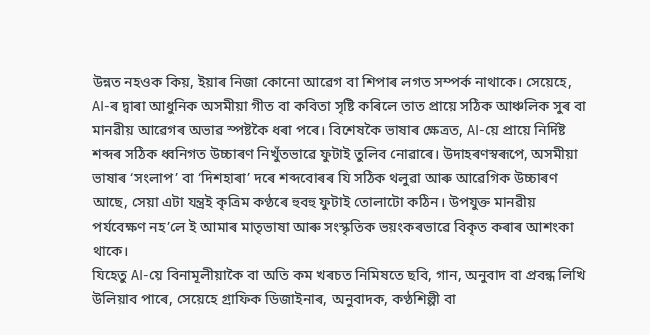উন্নত নহওক কিয়, ইয়াৰ নিজা কোনো আৱেগ বা শিপাৰ লগত সম্পৰ্ক নাথাকে। সেয়েহে, AI-ৰ দ্বাৰা আধুনিক অসমীয়া গীত বা কবিতা সৃষ্টি কৰিলে তাত প্ৰায়ে সঠিক আঞ্চলিক সুৰ বা মানৱীয় আৱেগৰ অভাৱ স্পষ্টকৈ ধৰা পৰে। বিশেষকৈ ভাষাৰ ক্ষেত্ৰত, AI-য়ে প্ৰায়ে নিৰ্দিষ্ট শব্দৰ সঠিক ধ্বনিগত উচ্চাৰণ নিখুঁতভাৱে ফুটাই তুলিব নোৱাৰে। উদাহৰণস্বৰূপে, অসমীয়া ভাষাৰ ‘সংলাপ’ বা ‘দিশহাৰা’ দৰে শব্দবোৰৰ যি সঠিক থলুৱা আৰু আৱেগিক উচ্চাৰণ আছে, সেয়া এটা যন্ত্ৰই কৃত্ৰিম কণ্ঠৰে হুবহু ফুটাই তোলাটো কঠিন। উপযুক্ত মানৱীয় পৰ্যবেক্ষণ নহ’লে ই আমাৰ মাতৃভাষা আৰু সংস্কৃতিক ভয়ংকৰভাৱে বিকৃত কৰাৰ আশংকা থাকে।
যিহেতু AI-য়ে বিনামূলীয়াকৈ বা অতি কম খৰচত নিমিষতে ছবি, গান, অনুবাদ বা প্ৰবন্ধ লিখি উলিয়াব পাৰে, সেয়েহে গ্ৰাফিক ডিজাইনাৰ, অনুবাদক, কণ্ঠশিল্পী বা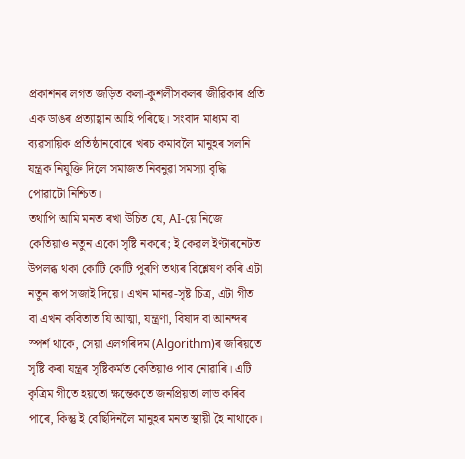প্ৰকাশনৰ লগত জড়িত কলা-কুশলীসকলৰ জীৱিকাৰ প্ৰতি এক ডাঙৰ প্ৰত্যাহ্বান আহি পৰিছে। সংবাদ মাধ্যম বা ব্যৱসায়িক প্ৰতিষ্ঠানবোৰে খৰচ কমাবলৈ মানুহৰ সলনি যন্ত্ৰক নিযুক্তি দিলে সমাজত নিবনুৱা সমস্যা বৃদ্ধি পোৱাটো নিশ্চিত।
তথাপি আমি মনত ৰখা উচিত যে, AI-য়ে নিজে কেতিয়াও নতুন একো সৃষ্টি নকৰে; ই কেৱল ইণ্টাৰনেটত উপলব্ধ থকা কোটি কোটি পুৰণি তথ্যৰ বিশ্লেষণ কৰি এটা নতুন ৰূপ সজাই দিয়ে। এখন মানৱ-সৃষ্ট চিত্ৰ, এটা গীত বা এখন কবিতাত যি আত্মা, যন্ত্ৰণা, বিষাদ বা আনন্দৰ স্পৰ্শ থাকে, সেয়া এলগৰিদম (Algorithm)ৰ জৰিয়তে সৃষ্টি কৰা যন্ত্ৰৰ সৃষ্টিকৰ্মত কেতিয়াও পাব নোৱাৰি। এটি কৃত্ৰিম গীতে হয়তো ক্ষন্তেকতে জনপ্ৰিয়তা লাভ কৰিব পাৰে, কিন্তু ই বেছিদিনলৈ মানুহৰ মনত স্থায়ী হৈ নাথাকে।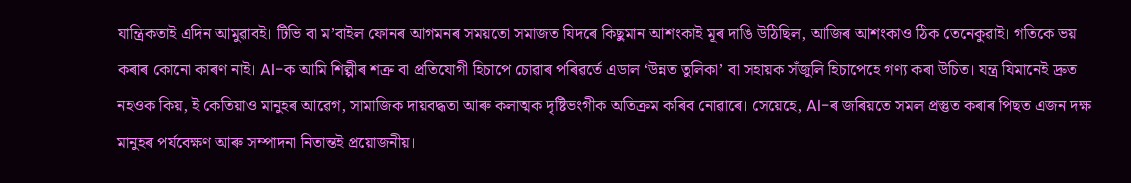যান্ত্ৰিকতাই এদিন আমুৱাবই। টিভি বা ম’বাইল ফোনৰ আগমনৰ সময়তো সমাজত যিদৰে কিছুমান আশংকাই মূৰ দাঙি উঠিছিল, আজিৰ আশংকাও ঠিক তেনেকুৱাই। গতিকে ভয় কৰাৰ কোনো কাৰণ নাই। AI-ক আমি শিল্পীৰ শত্ৰু বা প্ৰতিযোগী হিচাপে চোৱাৰ পৰিৱৰ্তে এডাল ‘উন্নত তুলিকা’ বা সহায়ক সঁজুলি হিচাপেহে গণ্য কৰা উচিত। যন্ত্ৰ যিমানেই দ্ৰুত নহওক কিয়, ই কেতিয়াও মানুহৰ আৱেগ, সামাজিক দায়বদ্ধতা আৰু কলাত্মক দৃষ্টিভংগীক অতিক্ৰম কৰিব নোৱাৰে। সেয়েহে, AI-ৰ জৰিয়তে সমল প্ৰস্তুত কৰাৰ পিছত এজন দক্ষ মানুহৰ পৰ্যবেক্ষণ আৰু সম্পাদনা নিতান্তই প্ৰয়োজনীয়।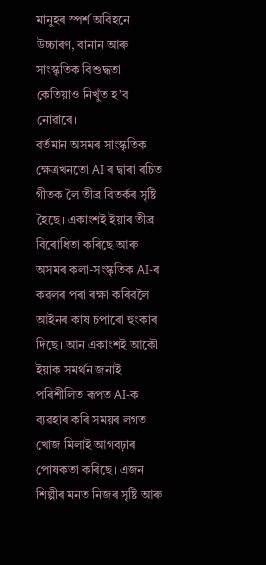মানুহৰ স্পৰ্শ অবিহনে উচ্চাৰণ, বানান আৰু সাংস্কৃতিক বিশুদ্ধতা কেতিয়াও নিখুঁত হ’ব নোৱাৰে।
বৰ্তমান অসমৰ সাংস্কৃতিক ক্ষেত্ৰখনতো AI ৰ দ্বাৰা ৰচিত গীতক লৈ তীব্ৰ বিতৰ্কৰ সৃষ্টি হৈছে। একাংশই ইয়াৰ তীব্ৰ বিৰোধিতা কৰিছে আৰু অসমৰ কলা-সংস্কৃতিক AI-ৰ কৱলৰ পৰা ৰক্ষা কৰিবলৈ আইনৰ কাষ চপাৰো হুংকাৰ দিছে। আন একাংশই আকৌ ইয়াক সমৰ্থন জনাই পৰিশীলিত ৰূপত AI-ক ব্যৱহাৰ কৰি সময়ৰ লগত খোজ মিলাই আগবঢ়াৰ পোষকতা কৰিছে। এজন শিল্পীৰ মনত নিজৰ সৃষ্টি আৰু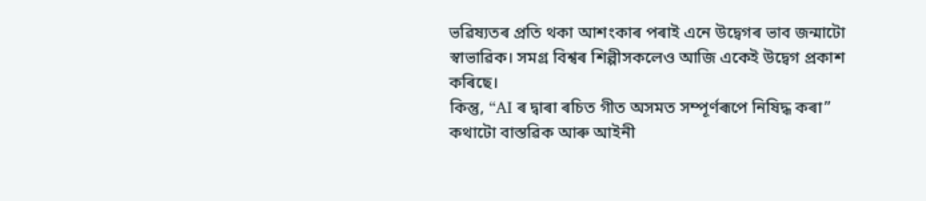ভৱিষ্যতৰ প্ৰতি থকা আশংকাৰ পৰাই এনে উদ্বেগৰ ভাব জন্মাটো স্বাভাৱিক। সমগ্ৰ বিশ্বৰ শিল্পীসকলেও আজি একেই উদ্বেগ প্ৰকাশ কৰিছে।
কিন্তু, “AI ৰ দ্বাৰা ৰচিত গীত অসমত সম্পূৰ্ণৰূপে নিষিদ্ধ কৰা” কথাটো বাস্তৱিক আৰু আইনী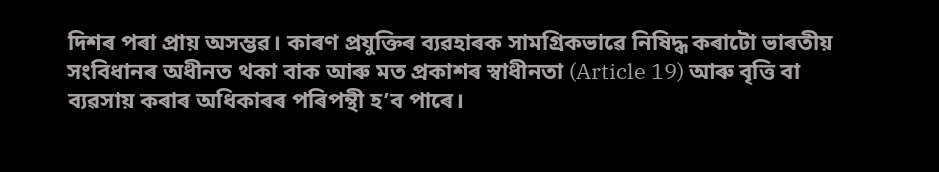দিশৰ পৰা প্ৰায় অসম্ভৱ। কাৰণ প্ৰযুক্তিৰ ব্যৱহাৰক সামগ্ৰিকভাৱে নিষিদ্ধ কৰাটো ভাৰতীয় সংবিধানৰ অধীনত থকা বাক আৰু মত প্ৰকাশৰ স্বাধীনতা (Article 19) আৰু বৃত্তি বা ব্যৱসায় কৰাৰ অধিকাৰৰ পৰিপন্থী হ’ব পাৰে।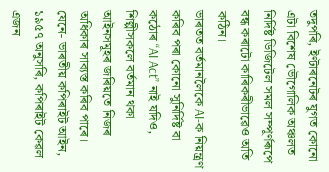তদুপৰি, ইণ্টাৰনেটৰ যুগত কোনো এটা বিশেষ ভৌগোলিক অঞ্চলত নিৰ্দিষ্ট ডিজিটেল সমল সম্পূৰ্ণৰূপে বন্ধ কৰাটো কাৰিকৰীভাৱেও অতি কঠিন।
ভাৰতত বৰ্তমানলৈকে AI-ক নিয়ন্ত্ৰণ কৰিব পৰা কোনো সুনিৰ্দিষ্ট বা কঠোৰ “AI Act” নাই যদিও, শিল্পীসকলে বৰ্তমান থকা আইনসমূহৰ জৰিয়তে নিজৰ অধিকাৰ সাব্যস্ত কৰিব পাৰে। যেনে- ভাৰতীয় কপিৰাইট আইন, ১৯৫৭ অনুসৰি, কপিৰাইট কেৱল এজন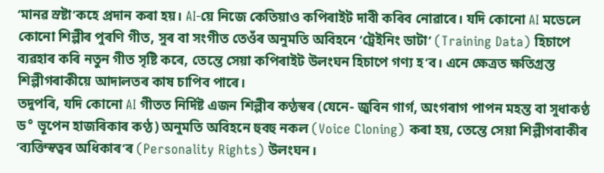‘মানৱ স্ৰষ্টা’কহে প্ৰদান কৰা হয়। AI-য়ে নিজে কেতিয়াও কপিৰাইট দাবী কৰিব নোৱাৰে। যদি কোনো AI মডেলে কোনো শিল্পীৰ পুৰণি গীত, সুৰ বা সংগীত তেওঁৰ অনুমতি অবিহনে ‘ট্ৰেইনিং ডাটা’ (Training Data) হিচাপে ব্যৱহাৰ কৰি নতুন গীত সৃষ্টি কৰে, তেন্তে সেয়া কপিৰাইট উলংঘন হিচাপে গণ্য হ’ব। এনে ক্ষেত্ৰত ক্ষতিগ্ৰস্ত শিল্পীগৰাকীয়ে আদালতৰ কাষ চাপিব পাৰে।
তদুপৰি, যদি কোনো AI গীতত নিৰ্দিষ্ট এজন শিল্পীৰ কণ্ঠস্বৰ (যেনে- জুবিন গাৰ্গ, অংগৰাগ পাপন মহন্ত বা সুধাকণ্ঠ ড° ভূপেন হাজৰিকাৰ কণ্ঠ) অনুমতি অবিহনে হুবহু নকল (Voice Cloning) কৰা হয়, তেন্তে সেয়া শিল্পীগৰাকীৰ ‘ব্যক্তিস্বত্বৰ অধিকাৰ’ৰ (Personality Rights) উলংঘন।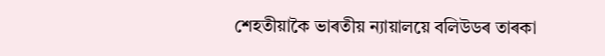শেহতীয়াকৈ ভাৰতীয় ন্যায়ালয়ে বলিউডৰ তাৰকা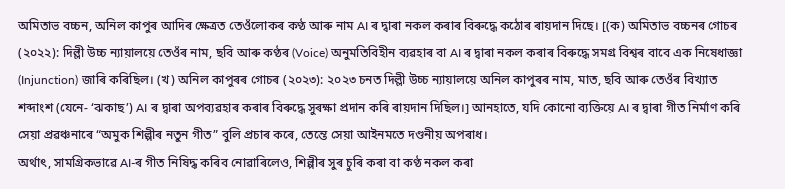অমিতাভ বচ্চন, অনিল কাপুৰ আদিৰ ক্ষেত্ৰত তেওঁলোকৰ কণ্ঠ আৰু নাম AI ৰ দ্বাৰা নকল কৰাৰ বিৰুদ্ধে কঠোৰ ৰায়দান দিছে। [(ক) অমিতাভ বচ্চনৰ গোচৰ (২০২২): দিল্লী উচ্চ ন্যায়ালয়ে তেওঁৰ নাম, ছবি আৰু কণ্ঠৰ (Voice) অনুমতিবিহীন ব্যৱহাৰ বা AI ৰ দ্বাৰা নকল কৰাৰ বিৰুদ্ধে সমগ্ৰ বিশ্বৰ বাবে এক নিষেধাজ্ঞা (Injunction) জাৰি কৰিছিল। (খ) অনিল কাপুৰৰ গোচৰ (২০২৩): ২০২৩ চনত দিল্লী উচ্চ ন্যায়ালয়ে অনিল কাপুৰৰ নাম, মাত, ছবি আৰু তেওঁৰ বিখ্যাত শব্দাংশ (যেনে- ‘ঝকাছ’) AI ৰ দ্বাৰা অপব্যৱহাৰ কৰাৰ বিৰুদ্ধে সুৰক্ষা প্ৰদান কৰি ৰায়দান দিছিল।] আনহাতে, যদি কোনো ব্যক্তিয়ে AI ৰ দ্বাৰা গীত নিৰ্মাণ কৰি সেয়া প্ৰৱঞ্চনাৰে “অমুক শিল্পীৰ নতুন গীত” বুলি প্ৰচাৰ কৰে, তেন্তে সেয়া আইনমতে দণ্ডনীয় অপৰাধ।
অৰ্থাৎ, সামগ্ৰিকভাৱে AI-ৰ গীত নিষিদ্ধ কৰিব নোৱাৰিলেও, শিল্পীৰ সুৰ চুৰি কৰা বা কণ্ঠ নকল কৰা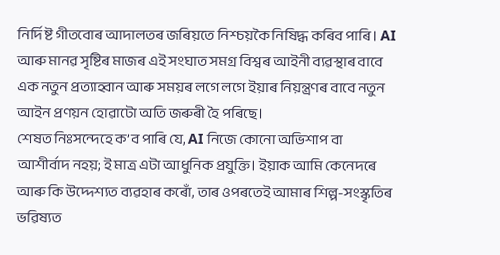নিৰ্দিষ্ট গীতবোৰ আদালতৰ জৰিয়তে নিশ্চয়কৈ নিষিদ্ধ কৰিব পাৰি। AI আৰু মানৱ সৃষ্টিৰ মাজৰ এই সংঘাত সমগ্ৰ বিশ্বৰ আইনী ব্যৱস্থাৰ বাবে এক নতুন প্ৰত্যাহ্বান আৰু সময়ৰ লগে লগে ইয়াৰ নিয়ন্ত্ৰণৰ বাবে নতুন আইন প্ৰণয়ন হোৱাটো অতি জৰুৰী হৈ পৰিছে।
শেষত নিঃসন্দেহে ক’ব পাৰি যে, AI নিজে কোনো অভিশাপ বা আশীৰ্বাদ নহয়; ই মাত্ৰ এটা আধুনিক প্ৰযুক্তি। ইয়াক আমি কেনেদৰে আৰু কি উদ্দেশ্যত ব্যৱহাৰ কৰোঁ, তাৰ ওপৰতেই আমাৰ শিল্প-সংস্কৃতিৰ ভৱিষ্যত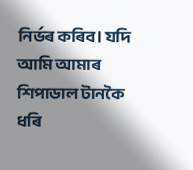নিৰ্ভৰ কৰিব। যদি আমি আমাৰ শিপাডাল টানকৈ ধৰি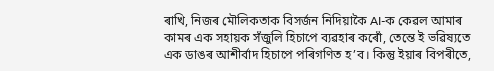ৰাখি, নিজৰ মৌলিকতাক বিসৰ্জন নিদিয়াকৈ AI-ক কেৱল আমাৰ কামৰ এক সহায়ক সঁজুলি হিচাপে ব্যৱহাৰ কৰোঁ, তেন্তে ই ভৱিষ্যতে এক ডাঙৰ আশীৰ্বাদ হিচাপে পৰিগণিত হ’ব। কিন্তু ইয়াৰ বিপৰীতে,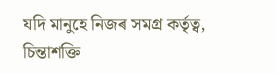যদি মানুহে নিজৰ সমগ্ৰ কৰ্তৃত্ব, চিন্তাশক্তি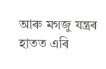আৰু মগজু যন্ত্ৰৰ হাতত এৰি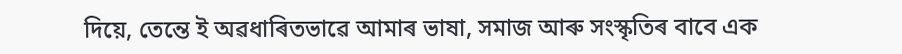দিয়ে, তেন্তে ই অৱধাৰিতভাৱে আমাৰ ভাষা, সমাজ আৰু সংস্কৃতিৰ বাবে এক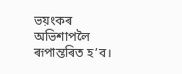ভয়ংকৰ অভিশাপলৈ ৰূপান্তৰিত হ’ব।